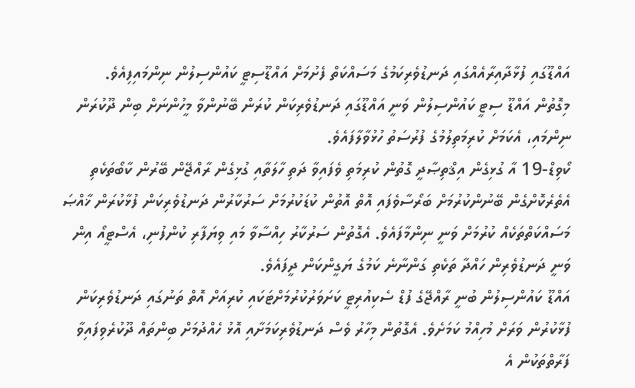އައްޑޫގައި ފުޅާދާއިރާއެއްގައި ދަނޑުވެރިކަމުގެ މަސައްކަތް ފެށުމަށް އައްޑޫސިޓީ ކައުންސިލުން ނިންމައިފިއެވެ.
މިގޮތުން އައްޑޫ ސިޓީ ކައުންސިލުން ވަނީ އައްޑޫގައި ދަނޑުވެރިކަން ކުރަން ބޭނުންވާ މީހުންނަށް ބިން ދޫކުރަން ނިންމައި، އެކަމަށް ކުރިމަތިލުމުގެ ފުރުސަތު ހުޅުވާލާފައެވެ.
ކޯވިޑް-19 އާ ގުޅިގެން އިޤްތިޞާދީ ގޮތުން ކުރިމަތި ވެފައިވާ ދަތި ހާލަތާއި ގުޅިގެން ރާއްޖޭން ބޭރުން ކާބޯތަކެތި އެތެރެކޮށްގެން ބޭނުންކުރުމަށް ބަރޯސާވެފައި އޮތް އޮތުން ކުޑަކުރުމަށް ސަރުކާރުން ދަނޑުވެރިކަން ފުޅާކުރަން ޚާއްޞަ މަސައްކަތްތަކެއް ކުރުމަށް ވަނީ ނިންމާފައެވެ. އެގޮތުން ސަރުކާރު ހިއްސާވާ މައި ވިޔަފާރި ކުންފުނި، އެސްޓީއޯ އިން ވަނީ ދަނޑުވެރިން ހައްދާ ތަކެތި ގަންނާނެ ކަމުގެ ޔަގީންކަން ދީފައެވެ.
އައްޑޫ ކައުންސިލުން ބުނީ ރާއްޖޭގެ ފުޑް ސެކިއުރިޓީ ކަށަވަރުކުރުމަށްޓަކައި ކުރިއަށް އޮތް ތަނުގައި ދަނޑުވެރިކަން ފުޅާކުރުން ވަރަށް މުހިއްމު ކަމަށެވެ. އެގޮތުން މިހާރު ވެސް ދަނޑުވެރިކަމަށާއި އޮޅު ހެއްދުމަށް ބިންތައް ދޫކުރެވިފައިވާ ފަރާތްތަކުން އެ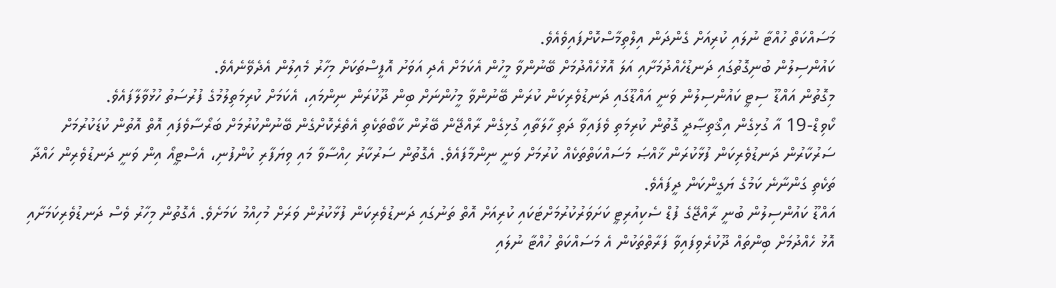މަސައްކަތް ހުއްޓާ ނުލައި ކުރިއަށް ގެންދަން އިލްތިމާސްކޮށްފައިވެއެވެ.
ކައުންސިލުން ބުނިގޮތުގައި ދަނޑުހެއްދުމަށާއި އަލަ އޮޅުހެއްދުމަށް ބޭނުންވާ މީހުން އެކަމަށް އެދި އަވަށު އޮފީސްތަކަށް މިހާރު މެއިލުން އެދެވޭނެއެވެ.
މިގޮތުން އައްޑޫ ސިޓީ ކައުންސިލުން ވަނީ އައްޑޫގައި ދަނޑުވެރިކަން ކުރަން ބޭނުންވާ މީހުންނަށް ބިން ދޫކުރަން ނިންމައި، އެކަމަށް ކުރިމަތިލުމުގެ ފުރުސަތު ހުޅުވާލާފައެވެ.
ކޯވިޑް-19 އާ ގުޅިގެން އިޤްތިޞާދީ ގޮތުން ކުރިމަތި ވެފައިވާ ދަތި ހާލަތާއި ގުޅިގެން ރާއްޖޭން ބޭރުން ކާބޯތަކެތި އެތެރެކޮށްގެން ބޭނުންކުރުމަށް ބަރޯސާވެފައި އޮތް އޮތުން ކުޑަކުރުމަށް ސަރުކާރުން ދަނޑުވެރިކަން ފުޅާކުރަން ޚާއްޞަ މަސައްކަތްތަކެއް ކުރުމަށް ވަނީ ނިންމާފައެވެ. އެގޮތުން ސަރުކާރު ހިއްސާވާ މައި ވިޔަފާރި ކުންފުނި، އެސްޓީއޯ އިން ވަނީ ދަނޑުވެރިން ހައްދާ ތަކެތި ގަންނާނެ ކަމުގެ ޔަގީންކަން ދީފައެވެ.
އައްޑޫ ކައުންސިލުން ބުނީ ރާއްޖޭގެ ފުޑް ސެކިއުރިޓީ ކަށަވަރުކުރުމަށްޓަކައި ކުރިއަށް އޮތް ތަނުގައި ދަނޑުވެރިކަން ފުޅާކުރުން ވަރަށް މުހިއްމު ކަމަށެވެ. އެގޮތުން މިހާރު ވެސް ދަނޑުވެރިކަމަށާއި އޮޅު ހެއްދުމަށް ބިންތައް ދޫކުރެވިފައިވާ ފަރާތްތަކުން އެ މަސައްކަތް ހުއްޓާ ނުލައި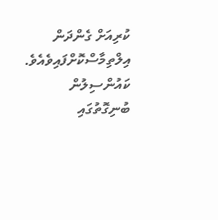ކުރިއަށް ގެންދަން އިލްތިމާސްކޮށްފައިވެއެވެ.
ކައުންސިލުން ބުނިގޮތުގައި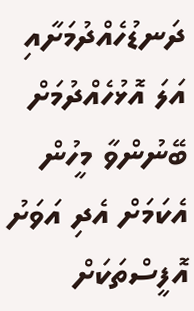ދަނޑުހެއްދުމަށާއި އަލަ އޮޅުހެއްދުމަށް ބޭނުންވާ މީހުން އެކަމަށް އެދި އަވަށު އޮފީސްތަކަށް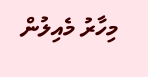މިހާރު މެއިލުން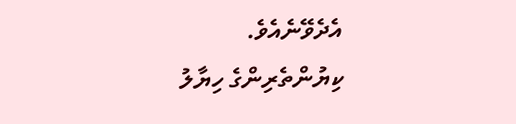އެދެވޭނެއެވެ.
ކިޔުންތެރިންގެ ހިޔާލު